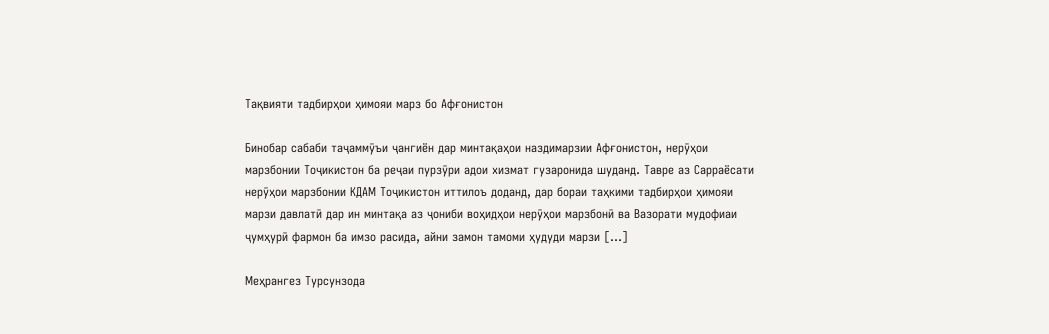Тақвияти тадбирҳои ҳимояи марз бо Афғонистон

Бинобар сабаби таҷаммӯъи ҷангиён дар минтақаҳои наздимарзии Афғонистон, нерӯҳои марзбонии Тоҷикистон ба реҷаи пурзӯри адои хизмат гузаронида шуданд. Тавре аз Сарраёсати нерӯҳои марзбонии КДАМ Тоҷикистон иттилоъ доданд, дар бораи таҳкими тадбирҳои ҳимояи марзи давлатӣ дар ин минтақа аз ҷониби воҳидҳои нерӯҳои марзбонӣ ва Вазорати мудофиаи ҷумҳурӣ фармон ба имзо расида, айни замон тамоми ҳудуди марзи […]

Меҳрангез Турсунзода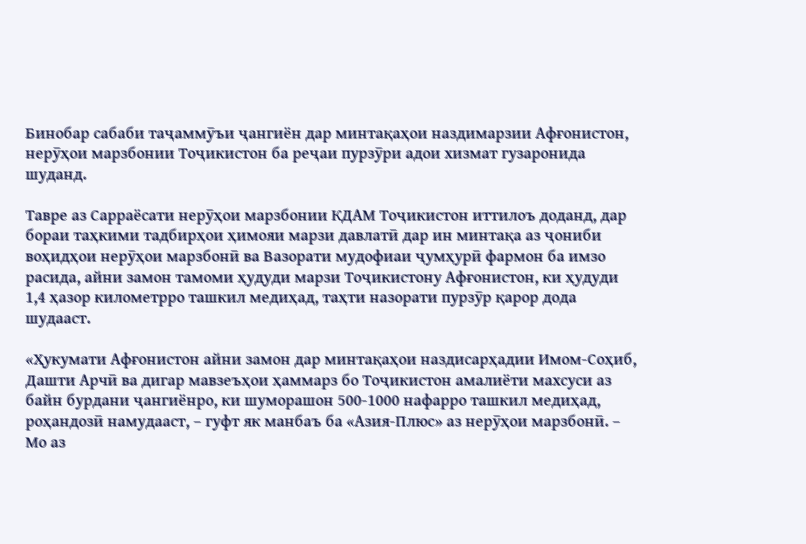Бинобар сабаби таҷаммӯъи ҷангиён дар минтақаҳои наздимарзии Афғонистон, нерӯҳои марзбонии Тоҷикистон ба реҷаи пурзӯри адои хизмат гузаронида шуданд.

Тавре аз Сарраёсати нерӯҳои марзбонии КДАМ Тоҷикистон иттилоъ доданд, дар бораи таҳкими тадбирҳои ҳимояи марзи давлатӣ дар ин минтақа аз ҷониби воҳидҳои нерӯҳои марзбонӣ ва Вазорати мудофиаи ҷумҳурӣ фармон ба имзо расида, айни замон тамоми ҳудуди марзи Тоҷикистону Афғонистон, ки ҳудуди 1,4 ҳазор километрро ташкил медиҳад, таҳти назорати пурзӯр қарор дода шудааст.

«Ҳукумати Афғонистон айни замон дар минтақаҳои наздисарҳадии Имом-Соҳиб, Дашти Арчӣ ва дигар мавзеъҳои ҳаммарз бо Тоҷикистон амалиёти махсуси аз байн бурдани ҷангиёнро, ки шуморашон 500-1000 нафарро ташкил медиҳад, роҳандозӣ намудааст, – гуфт як манбаъ ба «Азия-Плюс» аз нерӯҳои марзбонӣ. – Мо аз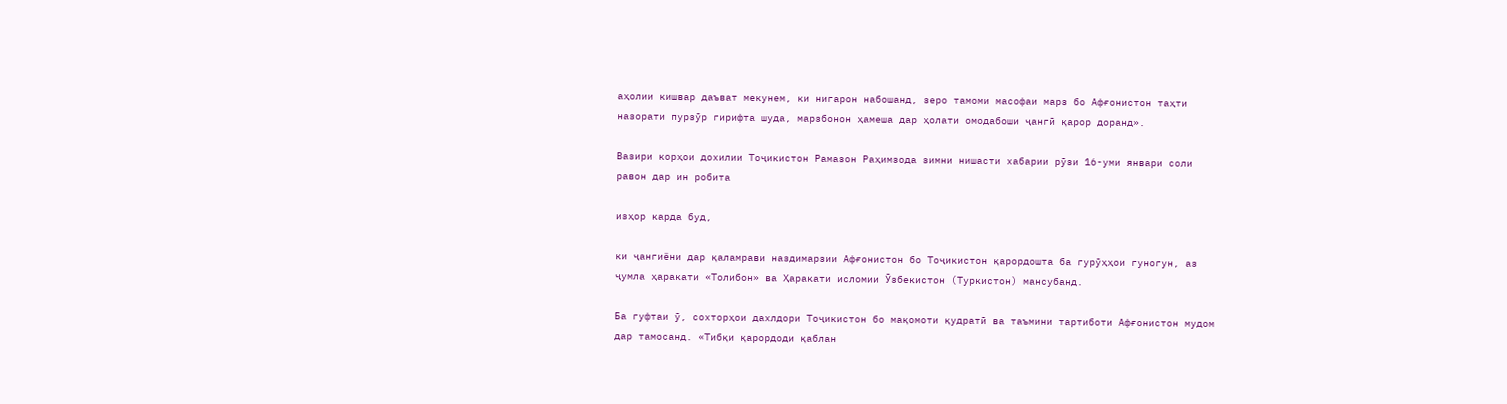аҳолии кишвар даъват мекунем, ки нигарон набошанд, зеро тамоми масофаи марз бо Афғонистон таҳти назорати пурзӯр гирифта шуда, марзбонон ҳамеша дар ҳолати омодабоши ҷангӣ қарор доранд».

Вазири корҳои дохилии Тоҷикистон Рамазон Раҳимзода зимни нишасти хабарии рӯзи 16-уми январи соли равон дар ин робита

изҳор карда буд,

ки ҷангиёни дар қаламрави наздимарзии Афғонистон бо Тоҷикистон қарордошта ба гурӯҳҳои гуногун, аз ҷумла ҳаракати «Толибон» ва Ҳаракати исломии Ӯзбекистон (Туркистон) мансубанд.

Ба гуфтаи ӯ, сохторҳои дахлдори Тоҷикистон бо мақомоти қудратӣ ва таъмини тартиботи Афғонистон мудом дар тамосанд. «Тибқи қарордоди қаблан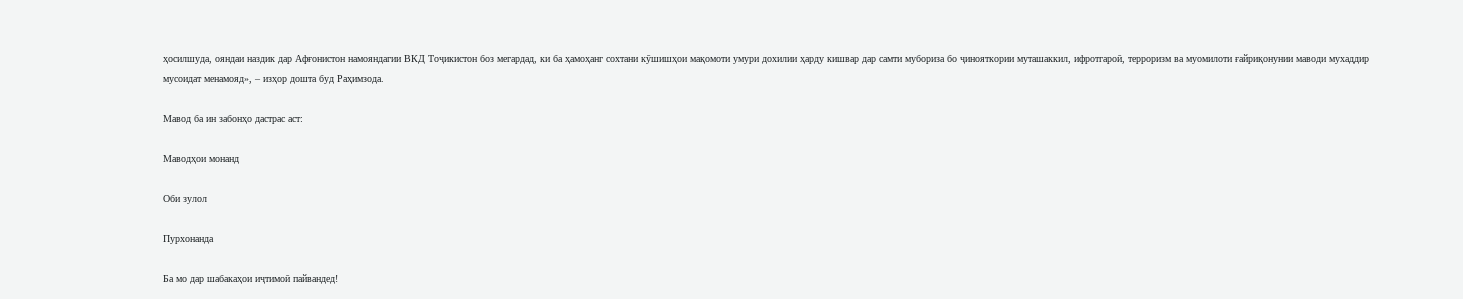ҳосилшуда, ояндаи наздик дар Афғонистон намояндагии ВКД Тоҷикистон боз мегардад, ки ба ҳамоҳанг сохтани кӯшишҳои мақомоти умури дохилии ҳарду кишвар дар самти мубориза бо ҷинояткории муташаккил, ифротгароӣ, терроризм ва муомилоти ғайриқонунии маводи мухаддир мусоидат менамояд», – изҳор дошта буд Раҳимзода.

Мавод ба ин забонҳо дастрас аст:

Маводҳои монанд

Оби зулол

Пурхонанда

Ба мо дар шабакаҳои иҷтимоӣ пайвандед!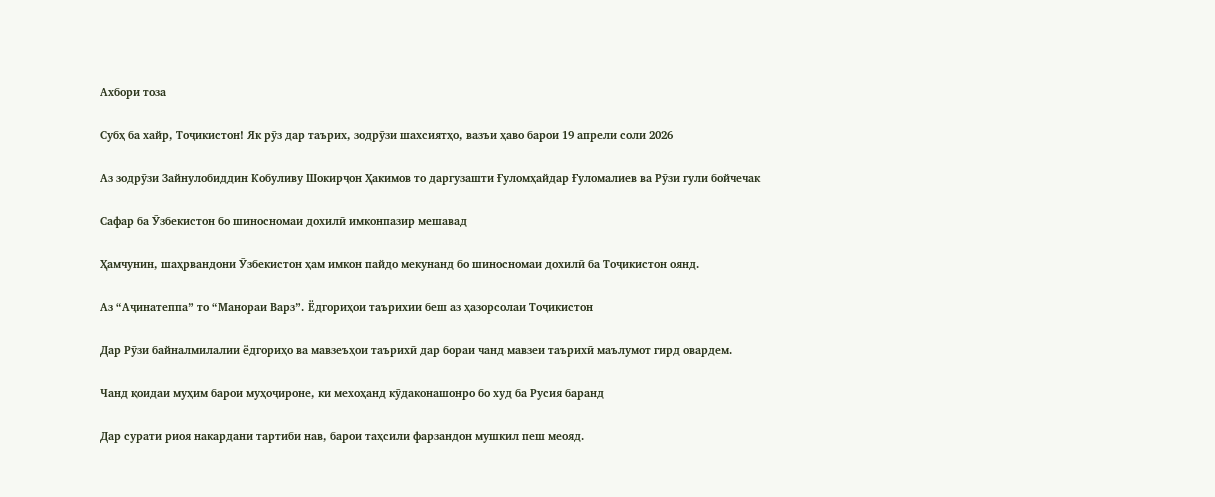Ахбори тоза

Субҳ ба хайр, Тоҷикистон! Як рӯз дар таърих, зодрӯзи шахсиятҳо, вазъи ҳаво барои 19 апрели соли 2026

Аз зодрӯзи Зайнулобиддин Кобуливу Шокирҷон Ҳакимов то даргузашти Ғуломҳайдар Ғуломалиев ва Рӯзи гули бойчечак

Сафар ба Ӯзбекистон бо шиносномаи дохилӣ имконпазир мешавад

Ҳамчунин, шаҳрвандони Ӯзбекистон ҳам имкон пайдо мекунанд бо шиносномаи дохилӣ ба Тоҷикистон оянд.

Аз “Аҷинатеппа” то “Манораи Варз”. Ёдгориҳои таърихии беш аз ҳазорсолаи Тоҷикистон

Дар Рӯзи байналмилалии ёдгориҳо ва мавзеъҳои таърихӣ дар бораи чанд мавзеи таърихӣ маълумот гирд овардем.

Чанд қоидаи муҳим барои муҳоҷироне, ки мехоҳанд кӯдаконашонро бо худ ба Русия баранд

Дар сурати риоя накардани тартиби нав, барои таҳсили фарзандон мушкил пеш меояд.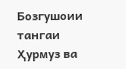Бозгушоии тангаи Ҳурмуз ва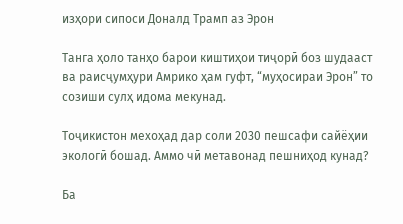изҳори сипоси Доналд Трамп аз Эрон

Танга ҳоло танҳо барои киштиҳои тиҷорӣ боз шудааст ва раисҷумҳури Амрико ҳам гуфт, “муҳосираи Эрон” то созиши сулҳ идома мекунад.

Тоҷикистон мехоҳад дар соли 2030 пешсафи сайёҳии экологӣ бошад. Аммо чӣ метавонад пешниҳод кунад?

Ба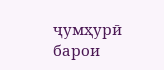ҷумҳурӣ барои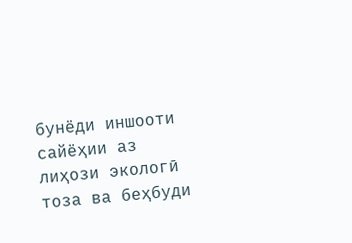бунёди иншооти сайёҳии аз лиҳози экологӣ тоза ва беҳбуди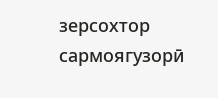зерсохтор сармоягузорӣ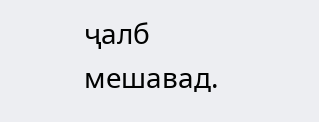ҷалб мешавад.